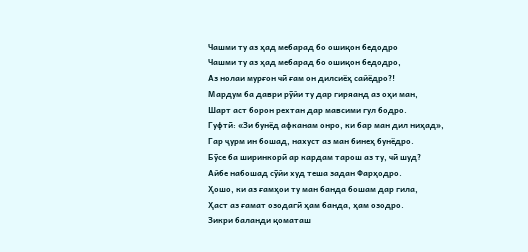Чашми ту аз ҳад мебарад бо ошиқон бедодро
Чашми ту аз ҳад мебарад бо ошиқон бедодро,
Аз нолаи мурғон чӣ ғам он дилсиёҳ сайёдро?!
Мардум ба даври рӯйи ту дар гиряанд аз оҳи ман,
Шарт аст борон рехтан дар мавсими гул бодро.
Гуфтӣ: «Зи бунёд афканам онро, ки бар ман дил ниҳад»,
Гар ҷурм ин бошад, нахуст аз ман бинеҳ бунёдро.
Бӯсе ба ширинкорӣ ар кардам тарош аз ту, чӣ шуд?
Айбе набошад сӯйи худ теша задан Фарҳодро.
Ҳошо, ки аз ғамҳои ту ман банда бошам дар гила,
Ҳаст аз ғамат озодагӣ ҳам банда, ҳам озодро.
Зикри баланди қоматаш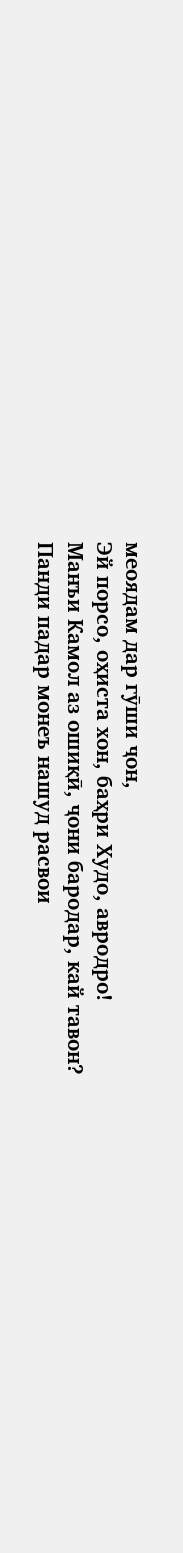меоядам дар гӯши ҷон,
Эй порсо, оҳиста хон, баҳри Худо, авродро!
Манъи Камол аз ошиқӣ, ҷони бародар, кай тавон?
Панди падар монеъ нашуд расвои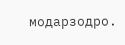модарзодро.